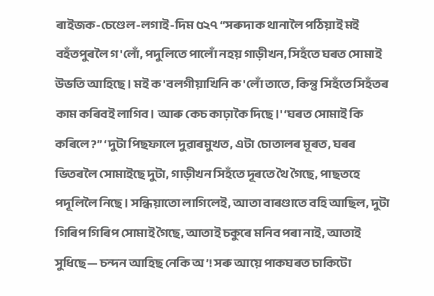ৰাইজক-চেণ্ডেল-লগাই-দিম ৫২৭ “সৰুদাক থানালৈ পঠিয়াই মই বহঁতপুৰলৈ গ'লোঁ, পদুলিতে পালোঁ নহয় গাড়ীখন, সিহঁতে ঘৰত সোমাই উভতি আহিছে। মই ক'বলগীয়াখিনি ক'লোঁ তাতে, কিন্তু সিহঁতে সিহঁতৰ কাম কৰিবই লাগিব। আৰু কেচ কাঢ়াকৈ দিছে।' ‘ঘৰত সোমাই কি কৰিলে?” ‘দুটা পিছফালে দুৱাৰমুখত, এটা চোতালৰ মূৰত, ঘৰৰ ভিতৰলৈ সোমাইছে দুটা, গাড়ীখন সিহঁতে দূৰতে থৈ গৈছে, পাছতহে পদূলিলৈ নিছে। সন্ধিয়াতো লাগিলেই, আতা বাৰণ্ডাতে বহি আছিল, দুটা গিৰিপ গিৰিপ সোমাই গৈছে, আতাই চকুৰে মনিব পৰা নাই, আতাই সুধিছে— চন্দন আহিছ নেকি অ’! সৰু আয়ে পাকঘৰত চাকিটো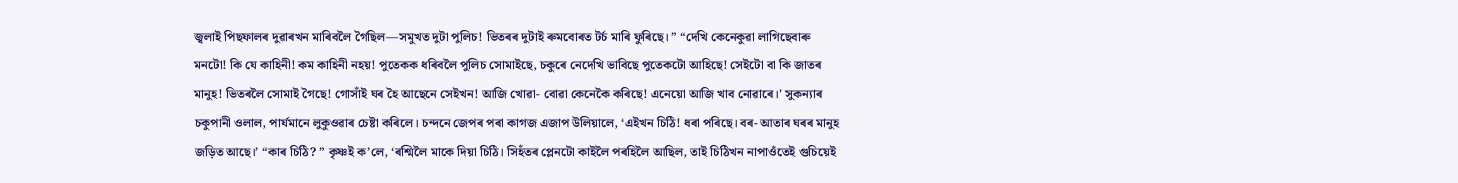জ্বলাই পিছফালৰ দুৱাৰখন মাৰিবলৈ গৈছিল—সমুখত দুটা পুলিচ! ভিতৰৰ দুটাই ৰুমবোৰত টৰ্চ মাৰি ফুৰিছে। ” “দেখি কেনেকুৱা লাগিছেবাৰু মনটো! কি যে কাহিনী! কম কাহিনী নহয়! পুতেকক ধৰিবলৈ পুলিচ সোমাইছে, চকুৰে নেদেখি ভাবিছে পুতেকটো আহিছে! সেইটো বা কি জাতৰ মানুহ! ভিতৰলৈ সোমাই গৈছে! গোসাঁই ঘৰ হৈ আছেনে সেইখন! আজি খোৱা- বোৱা কেনেকৈ কৰিছে! এনেয়ো আজি খাব নোৱাৰে।' সুকন্যাৰ চকুপানী ওলাল, পাৰ্যমানে লুকুওৱাৰ চেষ্টা কৰিলে। চন্দনে জেপৰ পৰা কাগজ এজাপ উলিয়ালে, ‘এইখন চিঠি! ধৰা পৰিছে। বৰ- আতাৰ ঘৰৰ মানুহ জড়িত আছে।’ “কাৰ চিঠি? ” কৃষ্ণই ক’লে, ‘ৰশ্মিলৈ মাকে দিয়া চিঠি। সিহঁতৰ প্লেনটো কাইলৈ পৰহিলৈ আছিল, তাই চিঠিখন নাপাওঁতেই গুচিয়েই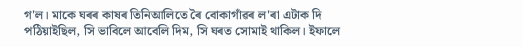গ'ল। মাকে ঘৰৰ কাষৰ তিনিআলিতে ৰৈ বোকাগাঁৱৰ ল'ৰা এটাক দি পঠিয়াইছিল, সি ভাবিলে আবেলি দিম, সি ঘৰত সোমাই থাকিল। ইফালে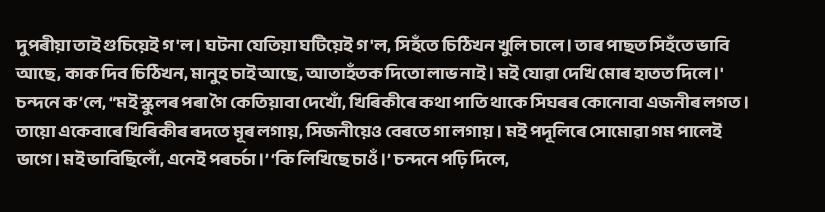দুপৰীয়া তাই গুচিয়েই গ'ল। ঘটনা যেতিয়া ঘটিয়েই গ'ল, সিহঁতে চিঠিখন খুলি চালে। তাৰ পাছত সিহঁতে ভাবি আছে, কাক দিব চিঠিখন, মানুহ চাই আছে, আতাহঁতক দিতো লাভ নাই। মই যোৱা দেখি মোৰ হাতত দিলে।' চন্দনে ক’লে, “মই স্কুলৰ পৰা গৈ কেতিয়াবা দেখোঁ, খিৰিকীৰে কথা পাতি থাকে সিঘৰৰ কোনোবা এজনীৰ লগত। তায়ো একেবাৰে খিৰিকীৰ ৰদতে মূৰ লগায়, সিজনীয়েও বেৰতে গা লগায়। মই পদূলিৰে সোমোৱা গম পালেই ভাগে। মই ভাবিছিলোঁ, এনেই পৰচৰ্চা।’ ‘কি লিখিছে চাওঁ।’ চন্দনে পঢ়ি দিলে,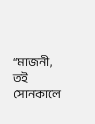“মাজনী, তই সোনকালে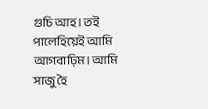গুচি আহ। তই পালেহিয়েই আমি আগবাঢ়িম। আমি সাজু হৈ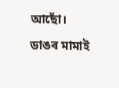আছোঁ। ডাঙৰ মামাই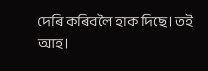দেৰি কৰিবলৈ হাক দিছে। তই আহ।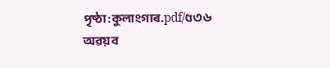পৃষ্ঠা:কুলাংগাৰ.pdf/৫৩৬
অৱয়ব